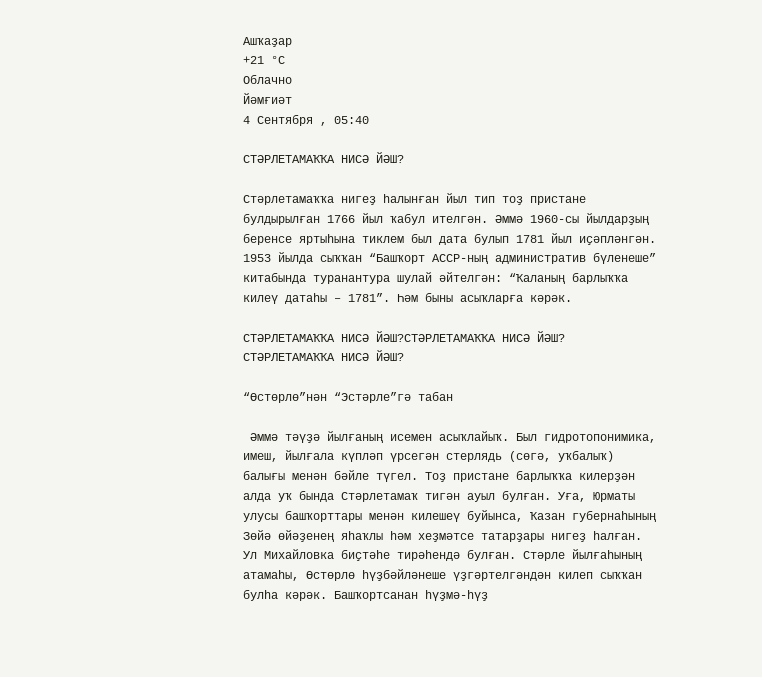Ашҡаҙар
+21 °С
Облачно
Йәмғиәт
4 Сентября , 05:40

СТӘРЛЕТАМАҠҠА НИСӘ ЙӘШ?

Стәрлетамаҡҡа нигеҙ һалынған йыл тип тоҙ пристане булдырылған 1766 йыл ҡабул ителгән. Әммә 1960-сы йылдарҙың беренсе яртыһына тиклем был дата булып 1781 йыл иҫәпләнгән. 1953 йылда сыҡҡан “Башҡорт АССР-ның административ бүленеше” китабында туранантура шулай әйтелгән: “Ҡаланың барлыҡҡа килеү датаһы – 1781”. Һәм быны асыҡларға кәрәк.

СТӘРЛЕТАМАҠҠА НИСӘ ЙӘШ?СТӘРЛЕТАМАҠҠА НИСӘ ЙӘШ?
СТӘРЛЕТАМАҠҠА НИСӘ ЙӘШ?

“Өстөрлө”нән “Эстәрле”гә табан

 Әммә тәүҙә йылғаның исемен асыҡлайыҡ. Был гидротопонимика, имеш, йылғала күпләп үрсегән стерлядь (сөгә, уҡбалыҡ) балығы менән бәйле түгел. Тоҙ пристане барлыҡҡа килерҙән алда уҡ бында Стәрлетамаҡ тигән ауыл булған. Уға, Юрматы улусы башҡорттары менән килешеү буйынса, Ҡазан губернаһының Зөйә өйәҙенең яһаҡлы һәм хеҙмәтсе татарҙары нигеҙ һалған. Ул Михайловка биҫтәһе тирәһендә булған. Стәрле йылғаһының атамаһы, Өстөрлө һүҙбәйләнеше үҙгәртелгәндән килеп сыҡҡан булһа кәрәк. Башҡортсанан һүҙмә-һүҙ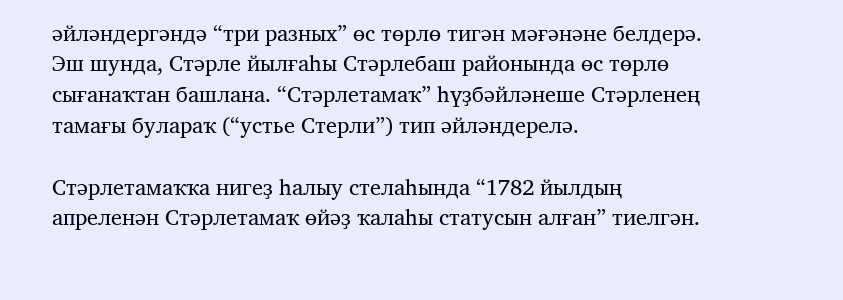әйләндергәндә “три разных” өс төрлө тигән мәғәнәне белдерә. Эш шунда, Стәрле йылғаһы Стәрлебаш районында өс төрлө сығанаҡтан башлана. “Стәрлетамаҡ” һүҙбәйләнеше Стәрленең тамағы булараҡ (“устье Стерли”) тип әйләндерелә.

Стәрлетамаҡҡа нигеҙ һалыу стелаһында “1782 йылдың апреленән Стәрлетамаҡ өйәҙ ҡалаһы статусын алған” тиелгән.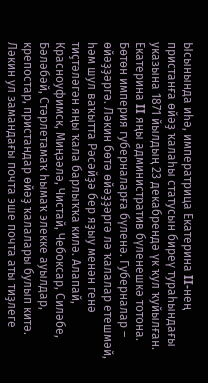Ысынында иһә, императрица Екатерина II-нең пристанға өйәҙ ҡалаһы статусын биреү тураһындағы указына 1871 йылдың 23 декабрендә үк ҡул ҡуйылған. Екатерина II яңы административ бүленешкә тотона. Бөтөн империя губерналарға бүленә. Губерналар – өйәҙҙәргә. Ләкин бөтә өйәҙҙәргә лә ҡалалар етешмәй, һәм шул ваҡытта Рәсәйҙә бер яҙыу менән генә тиҫтәләгән яңы ҡала барлыҡҡа килә. Алапай, Красноуфимск, Миңзәлә, Чистай, Чебоксар, Силәбе, Бәләбәй, Стәрлетамаҡ һымаҡ элекке ауылдар, крепостар, пристандар өйәҙ ҡалалары булып китә. Ләкин ул замандағы почта эше почта аты тиҙлеге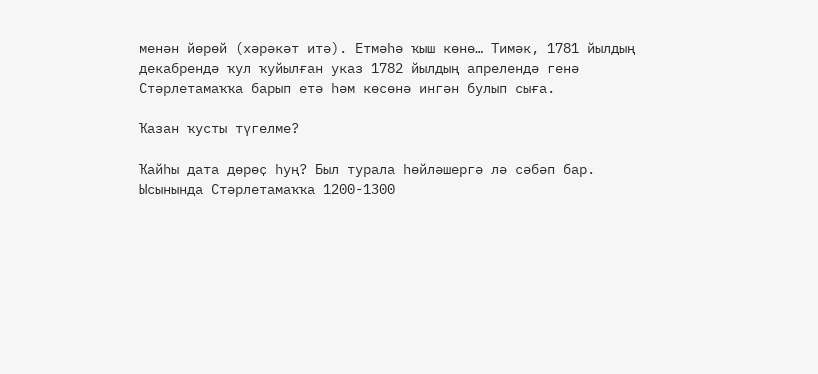менән йөрөй (хәрәкәт итә). Етмәһә ҡыш көнө… Тимәк, 1781 йылдың декабрендә ҡул ҡуйылған указ 1782 йылдың апрелендә генә Стәрлетамаҡҡа барып етә һәм көсөнә ингән булып сыға.

Ҡазан ҡусты түгелме?

Ҡайһы дата дөрөҫ һуң? Был турала һөйләшергә лә сәбәп бар. Ысынында Стәрлетамаҡҡа 1200-1300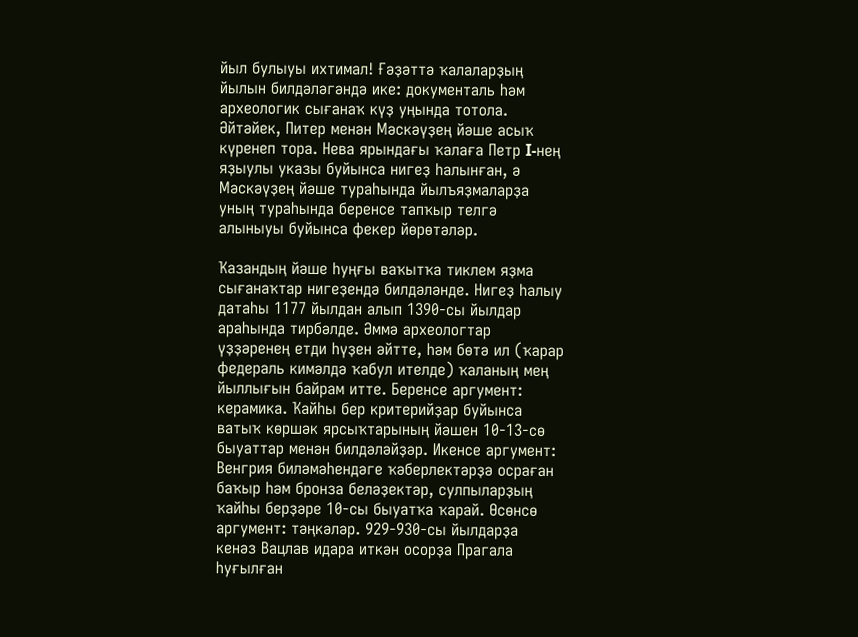йыл булыуы ихтимал! Ғәҙәттә ҡалаларҙың йылын билдәләгәндә ике: документаль һәм археологик сығанаҡ күҙ уңында тотола. Әйтәйек, Питер менән Мәскәүҙең йәше асыҡ күренеп тора. Нева ярындағы ҡалаға Петр I-нең яҙыулы указы буйынса нигеҙ һалынған, ә Мәскәүҙең йәше тураһында йылъяҙмаларҙа уның тураһында беренсе тапҡыр телгә алыныуы буйынса фекер йөрөтәләр.

Ҡазандың йәше һуңғы ваҡытҡа тиклем яҙма сығанаҡтар нигеҙендә билдәләнде. Нигеҙ һалыу датаһы 1177 йылдан алып 1390-сы йылдар араһында тирбәлде. Әммә археологтар үҙҙәренең етди һүҙен әйтте, һәм бөтә ил (ҡарар федераль кимәлдә ҡабул ителде) ҡаланың мең йыллығын байрам итте. Беренсе аргумент: керамика. Ҡайһы бер критерийҙар буйынса ватыҡ көршәк ярсыҡтарының йәшен 10-13-сө быуаттар менән билдәләйҙәр. Икенсе аргумент: Венгрия биләмәһендәге ҡәберлектәрҙә осраған баҡыр һәм бронза беләҙектәр, сулпыларҙың ҡайһы берҙәре 10-сы быуатҡа ҡарай. Өсөнсө аргумент: тәңкәләр. 929-930-сы йылдарҙа кенәз Вацлав идара иткән осорҙа Прагала һуғылған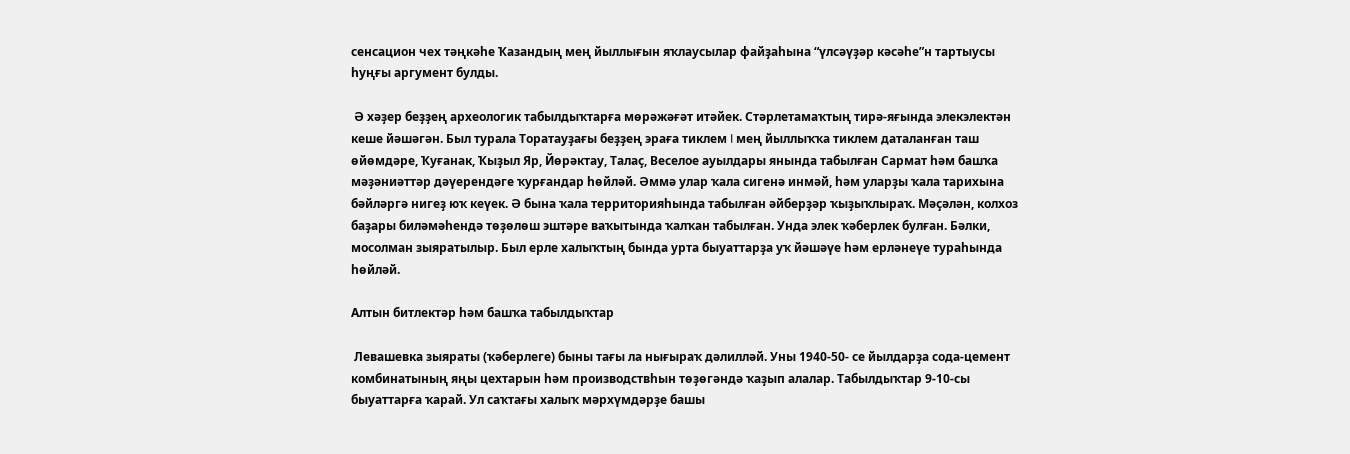сенсацион чех тәңкәһе Ҡазандың мең йыллығын яҡлаусылар файҙаһына “үлсәүҙәр кәсәһе”н тартыусы һуңғы аргумент булды.

 Ә хәҙер беҙҙең археологик табылдыҡтарға мөрәжәғәт итәйек. Стәрлетамаҡтың тирә-яғында элекэлектән кеше йәшәгән. Был турала Торатауҙағы беҙҙең эраға тиклем I мең йыллыҡҡа тиклем даталанған таш өйөмдәре, Ҡуғанак, Ҡыҙыл Яр, Йөрәктау, Талаҫ, Веселое ауылдары янында табылған Сармат һәм башҡа мәҙәниәттәр дәүерендәге ҡурғандар һөйләй. Әммә улар ҡала сигенә инмәй, һәм уларҙы ҡала тарихына бәйләргә нигеҙ юҡ кеүек. Ә бына ҡала территорияһында табылған әйберҙәр ҡыҙыҡлыраҡ. Мәҫәлән, колхоз баҙары биләмәһендә төҙөлөш эштәре ваҡытында ҡалҡан табылған. Унда элек ҡәберлек булған. Бәлки, мосолман зыяратылыр. Был ерле халыҡтың бында урта быуаттарҙа уҡ йәшәүе һәм ерләнеүе тураһында һөйләй.

Алтын битлектәр һәм башҡа табылдыҡтар

 Левашевка зыяраты (ҡәберлеге) быны тағы ла нығыраҡ дәлилләй. Уны 1940-50- се йылдарҙа сода-цемент комбинатының яңы цехтарын һәм производствһын төҙөгәндә ҡаҙып алалар. Табылдыҡтар 9-10-сы быуаттарға ҡарай. Ул саҡтағы халыҡ мәрхүмдәрҙе башы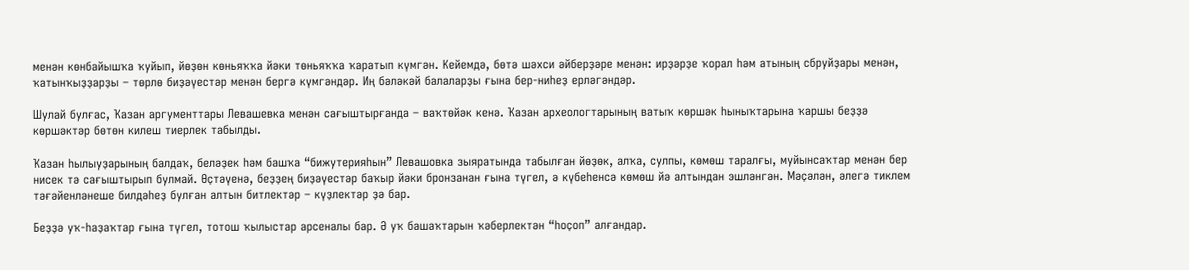менән көнбайышҡа ҡуйып, йөҙөн көньяҡҡа йәки төньяҡҡа ҡаратып күмгән. Кейемдә, бөтә шәхси әйберҙәре менән: ирҙәрҙе ҡорал һәм атының сбруйҙары менән, ҡатынҡыҙҙарҙы – төрлө биҙәүестәр менән бергә күмгәндәр. Иң бәләкәй балаларҙы ғына бер-ниһеҙ ерләгәндәр.

Шулай булғас, Ҡазан аргументтары Левашевка менән сағыштырғанда – ваҡтөйәк кенә. Ҡазан археологтарының ватыҡ көршәк һыныҡтарына ҡаршы беҙҙә көршәктәр бөтөн килеш тиерлек табылды.

Ҡазан һылыуҙарының балдаҡ, беләҙек һәм башҡа “бижутерияһын” Левашовка зыяратында табылған йөҙөк, алҡа, сулпы, көмөш таралғы, муйынсаҡтар менән бер нисек тә сағыштырып булмай. Өҫтәүенә, беҙҙең биҙәүестәр баҡыр йәки бронзанан ғына түгел, ә күбеһенсә көмөш йә алтындан эшләнгән. Мәҫәлән, әлегә тиклем тәғәйенләнеше билдәһеҙ булған алтын битлектәр – күҙлектәр ҙә бар.

Беҙҙә уҡ-һаҙаҡтар ғына түгел, тотош ҡылыстар арсеналы бар. Ә уҡ башаҡтарын ҡәберлектән “һоҫоп” алғандар.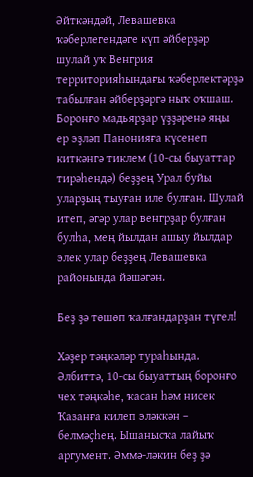Әйткәндәй, Левашевка ҡәберлегендәге күп әйберҙәр шулай уҡ Венгрия территорияһындағы ҡәберлектәрҙә табылған әйберҙәргә ныҡ оҡшаш. Боронғо мадьярҙар үҙҙәренә яңы ер эҙләп Панонияға күсенеп киткәнгә тиклем (10-сы быуаттар тирәһендә) беҙҙең Урал буйы уларҙың тыуған иле булған. Шулай итеп, әгәр улар венгрҙар булған булһа, мең йылдан ашыу йылдар элек улар беҙҙең Левашевка районында йәшәгән.

Беҙ ҙә төшөп ҡалғандарҙан түгел!

Хәҙер тәңкәләр тураһында. Әлбиттә, 10-сы быуаттың боронғо чех тәңкәһе, ҡасан һәм нисек Ҡазанға килеп эләккән – белмәҫһең. Ышанысҡа лайыҡ аргумент. Әммә-ләкин беҙ ҙә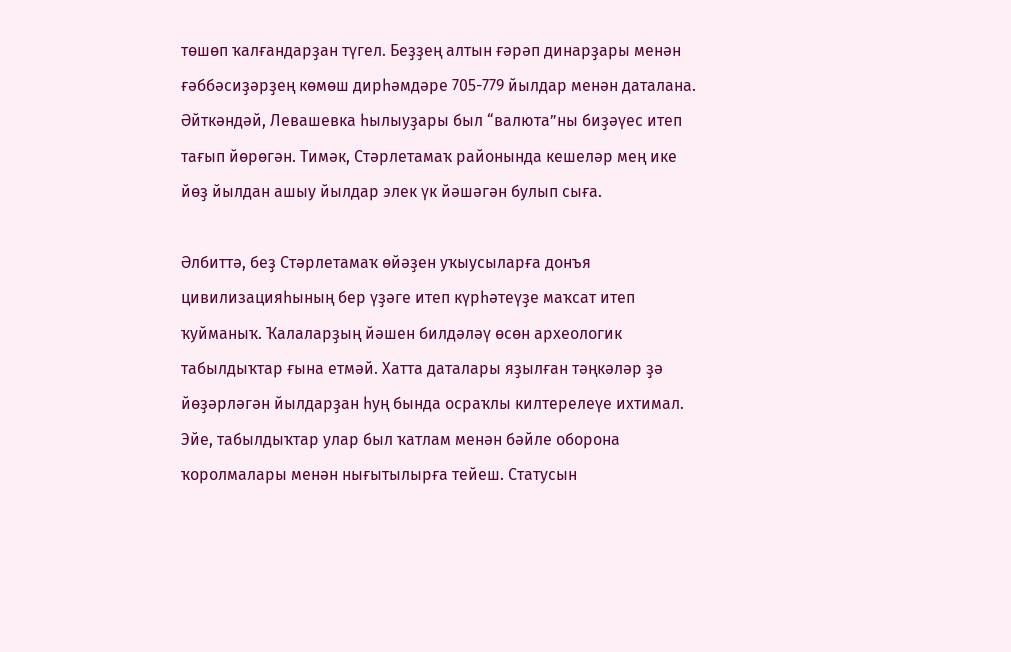төшөп ҡалғандарҙан түгел. Беҙҙең алтын ғәрәп динарҙары менән ғәббәсиҙәрҙең көмөш дирһәмдәре 705-779 йылдар менән даталана. Әйткәндәй, Левашевка һылыуҙары был “валюта”ны биҙәүес итеп тағып йөрөгән. Тимәк, Стәрлетамаҡ районында кешеләр мең ике йөҙ йылдан ашыу йылдар элек үк йәшәгән булып сыға.

Әлбиттә, беҙ Стәрлетамаҡ өйәҙен уҡыусыларға донъя цивилизацияһының бер үҙәге итеп күрһәтеүҙе маҡсат итеп ҡуйманыҡ. Ҡалаларҙың йәшен билдәләү өсөн археологик табылдыҡтар ғына етмәй. Хатта даталары яҙылған тәңкәләр ҙә йөҙәрләгән йылдарҙан һуң бында осраҡлы килтерелеүе ихтимал. Эйе, табылдыҡтар улар был ҡатлам менән бәйле оборона ҡоролмалары менән нығытылырға тейеш. Статусын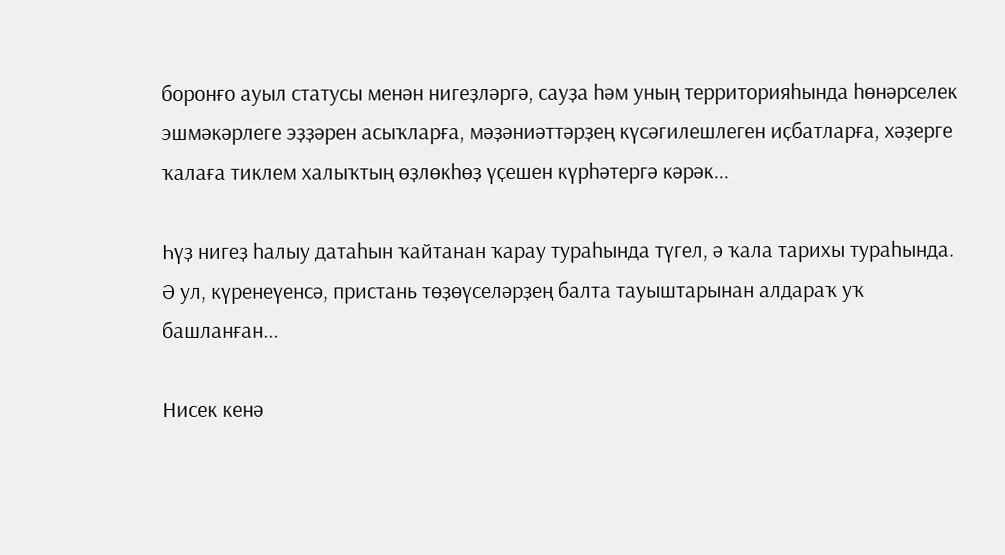боронғо ауыл статусы менән нигеҙләргә, сауҙа һәм уның территорияһында һөнәрселек эшмәкәрлеге эҙҙәрен асыҡларға, мәҙәниәттәрҙең күсәгилешлеген иҫбатларға, хәҙерге ҡалаға тиклем халыҡтың өҙлөкһөҙ үҫешен күрһәтергә кәрәк...

Һүҙ нигеҙ һалыу датаһын ҡайтанан ҡарау тураһында түгел, ә ҡала тарихы тураһында. Ә ул, күренеүенсә, пристань төҙөүселәрҙең балта тауыштарынан алдараҡ уҡ башланған...

Нисек кенә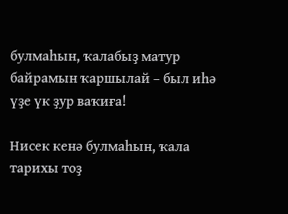булмаһын, ҡалабыҙ матур байрамын ҡаршылай – был иһә үҙе үк ҙур ваҡиға!

Нисек кенә булмаһын, ҡала тарихы тоҙ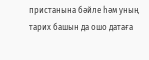пристанына бәйле һәм уның тарих башын да ошо датаға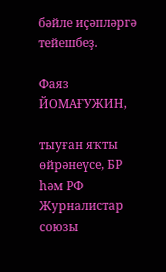бәйле иҫәпләргә тейешбеҙ.

Фаяз ЙОМАҒУЖИН,

тыуған яҡты өйрәнеүсе, БР һәм РФ Журналистар союзы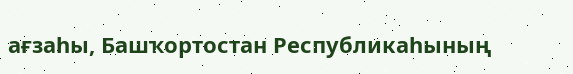ағзаһы, Башҡортостан Республикаһының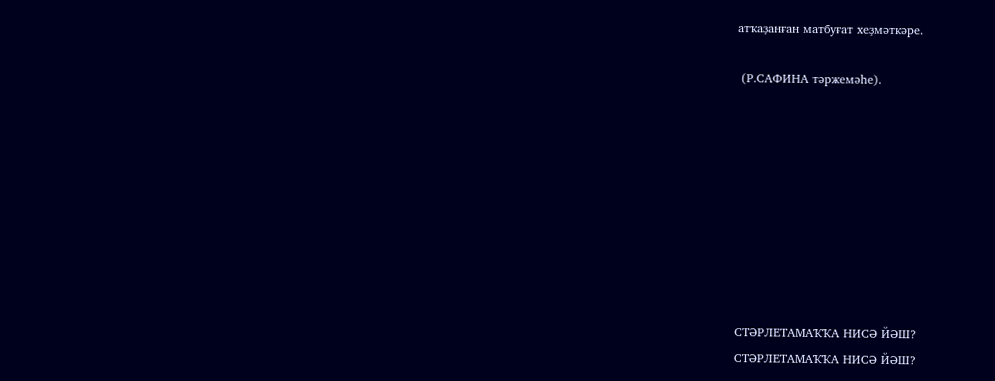атҡаҙанған матбуғат хеҙмәткәре.

 (Р.САФИНА тәржемәһе).









СТӘРЛЕТАМАҠҠА НИСӘ ЙӘШ?
СТӘРЛЕТАМАҠҠА НИСӘ ЙӘШ?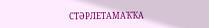СТӘРЛЕТАМАҠҠА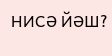НИСӘ ЙӘШ?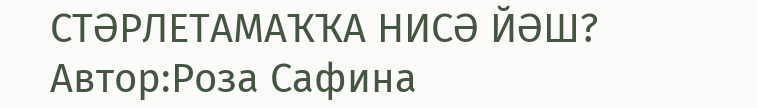СТӘРЛЕТАМАҠҠА НИСӘ ЙӘШ?
Автор:Роза Сафина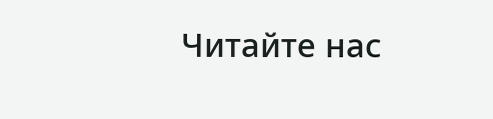Читайте нас